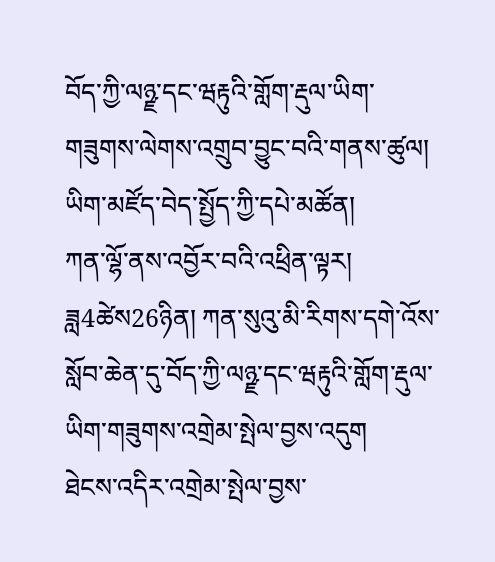བོད་ཀྱི་ལཉྫ་དང་ཝརྟུའི་གློག་རྡུལ་ཡིག་གཟུགས་ལེགས་འགྲུབ་བྱུང་བའི་གནས་ཚུལ།
ཡིག་མཛོད་བེད་སྤྱོད་ཀྱི་དཔེ་མཚོན།
ཀན་ལྷོ་ནས་འབྱོར་བའི་འཕྲིན་ལྟར། ཟླ4ཚེས26ཉིན། ཀན་སུའུ་མི་རིགས་དགེ་འོས་སློབ་ཆེན་དུ་བོད་ཀྱི་ལཉྫ་དང་ཝརྟུའི་གློག་རྡུལ་ཡིག་གཟུགས་འགྲེམ་སྤེལ་བྱས་འདུག
ཐེངས་འདིར་འགྲེམ་སྤེལ་བྱས་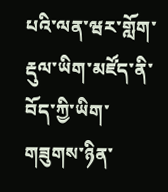པའི་ལན་ཝར་གློག་རྡུལ་ཡིག་མཛོད་ནི་བོད་ཀྱི་ཡིག་གཟུགས་ཉིན་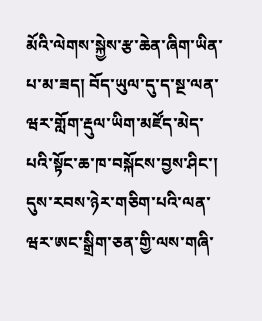མོའི་ལེགས་སྐྱེས་རྩ་ཆེན་ཞིག་ཡིན་པ་མ་ཟད། བོད་ཡུལ་དུ་ད་སྔ་ལན་ཝར་གློག་རྡུལ་ཡིག་མཛོད་མེད་པའི་སྟོང་ཆ་ཁ་བསྐོངས་བྱས་ཤིང་། དུས་རབས་ཉེར་གཅིག་པའི་ལན་ཝར་ཨང་སྒྲིག་ཅན་གྱི་ལས་གཞི་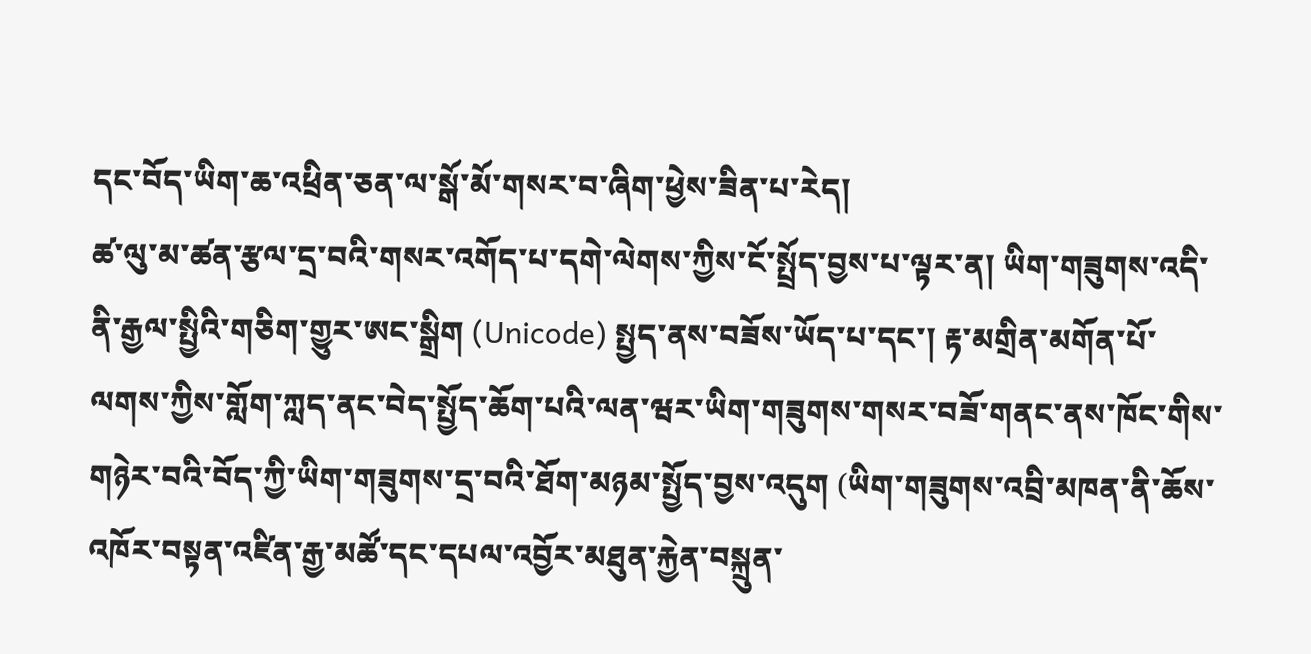དང་བོད་ཡིག་ཆ་འཕྲིན་ཅན་ལ་སྒོ་མོ་གསར་བ་ཞིག་ཕྱེས་ཟིན་པ་རེད།
ཚ་ལུ་མ་ཚན་རྩལ་དྲ་བའི་གསར་འགོད་པ་དགེ་ལེགས་ཀྱིས་ངོ་སྤྲོད་བྱས་པ་ལྟར་ན། ཡིག་གཟུགས་འདི་ནི་རྒྱལ་སྤྱིའི་གཅིག་གྱུར་ཨང་སྒྲིག (Unicode) སྤྱད་ནས་བཟོས་ཡོད་པ་དང་། རྟ་མགྲིན་མགོན་པོ་ལགས་ཀྱིས་གློག་ཀླད་ནང་བེད་སྤྱོད་ཆོག་པའི་ལན་ཝར་ཡིག་གཟུགས་གསར་བཟོ་གནང་ནས་ཁོང་གིས་གཉེར་བའི་བོད་ཀྱི་ཡིག་གཟུགས་དྲ་བའི་ཐོག་མཉམ་སྤྱོད་བྱས་འདུག (ཡིག་གཟུགས་འབྲི་མཁན་ནི་ཆོས་འཁོར་བསྟན་འཛིན་རྒྱ་མཚོ་དང་དཔལ་འབྱོར་མཐུན་རྐྱེན་བསྐྲུན་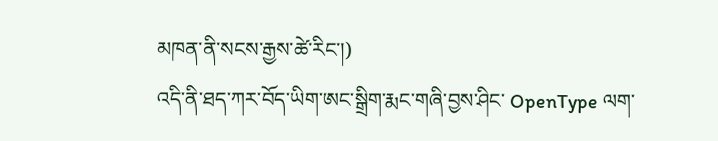མཁན་ནི་སངས་རྒྱས་ཚེ་རིང་།)
འདི་ནི་ཐད་ཀར་བོད་ཡིག་ཨང་སྒྲིག་རྨང་གཞི་བྱས་ཤིང་ OpenType ལག་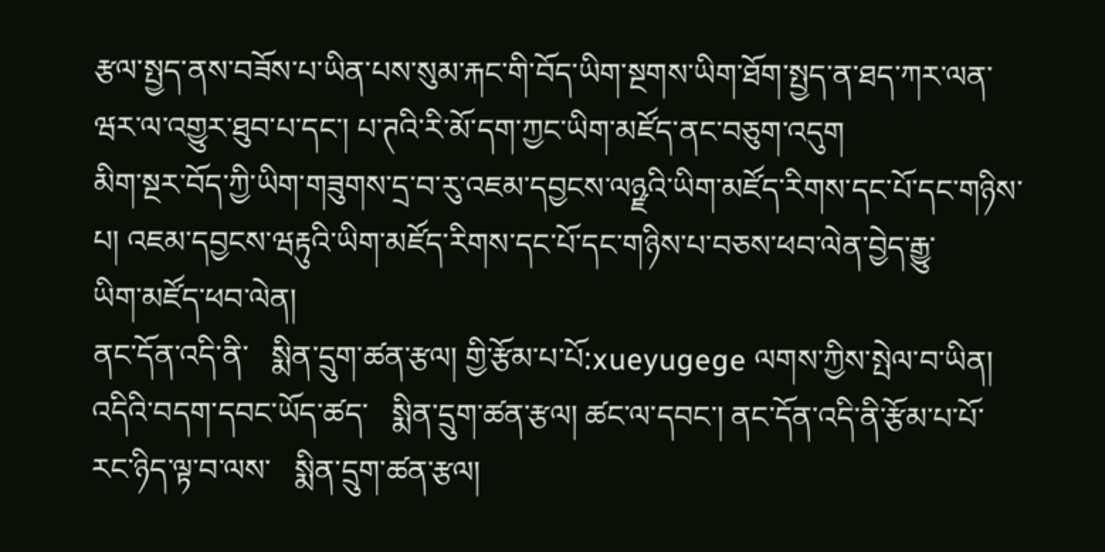རྩལ་སྤྱད་ནས་བཟོས་པ་ཡིན་པས་སུམ་རྐང་གི་བོད་ཡིག་སྔགས་ཡིག་ཐོག་སྤྱད་ན་ཐད་ཀར་ལན་ཝར་ལ་འགྱུར་ཐུབ་པ་དང་། པ་ཊའི་རི་མོ་དག་ཀྱང་ཡིག་མཛོད་ནང་བཅུག་འདུག
མིག་སྔར་བོད་ཀྱི་ཡིག་གཟུགས་དྲ་བ་རུ་འཇམ་དབྱངས་ལཉྫའི་ཡིག་མཛོད་རིགས་དང་པོ་དང་གཉིས་པ། འཇམ་དབྱངས་ཝརྟུའི་ཡིག་མཛོད་རིགས་དང་པོ་དང་གཉིས་པ་བཅས་ཕབ་ལེན་བྱེད་རྒྱུ་
ཡིག་མཛོད་ཕབ་ལེན།
ནང་དོན་འདི་ནི་   སྨིན་དྲུག་ཚན་རྩལ། གྱི་རྩོམ་པ་པོ:xueyugege ལགས་ཀྱིས་སྤེལ་བ་ཡིན། འདིའི་བདག་དབང་ཡོད་ཚད་   སྨིན་དྲུག་ཚན་རྩལ། ཚང་ལ་དབང་། ནང་དོན་འདི་ནི་རྩོམ་པ་པོ་རང་ཉིད་ལྟ་བ་ལས་   སྨིན་དྲུག་ཚན་རྩལ།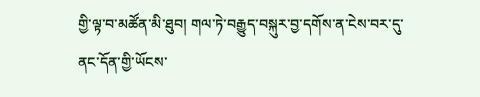གྱི་ལྟ་བ་མཚོན་མི་ཐུབ། གལ་ཏེ་བརྒྱུད་བསྐུར་བྱ་དགོས་ན་ངེས་བར་དུ་ནང་དོན་གྱི་ཡོངས་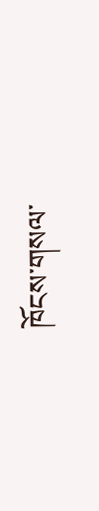ཁོངས་གསལ་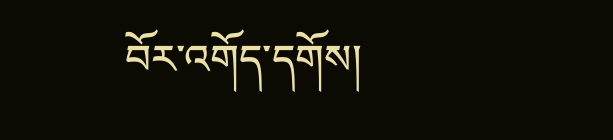བོར་འགོད་དགོས།